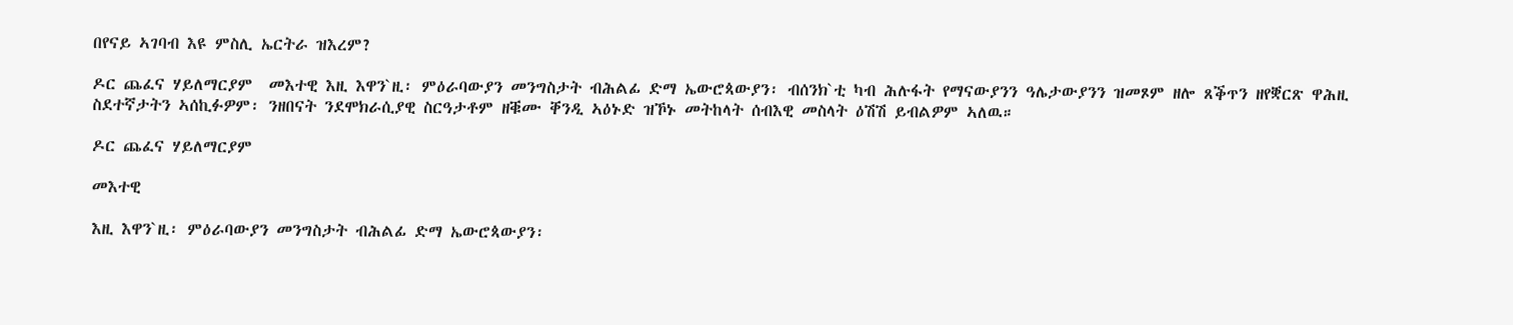በየናይ ኣገባብ እዩ ምስሊ ኤርትራ ዝእረም?

ዶር ጨፈና ሃይለማርያም  መእተዊ እዚ እዋን`ዚ፡ ምዕራባውያን መንግስታት ብሕልፊ ድማ ኤውሮጳውያን፡ ብሰንክ`ቲ ካብ ሕሉፋት የማናውያንን ዓሌታውያንን ዝመጾም ዘሎ ጸቕጥን ዘየቛርጽ ዋሕዚ ስደተኛታትን ኣሰኪፉዎም፡ ንዘበናት ንደሞክራሲያዊ ስርዓታቶም ዘቑሙ ቐንዲ ኣዕኑድ ዝኾኑ መትከላት ሰብእዊ መስላት ዕሽሽ ይብልዎም ኣለዉ።

ዶር ጨፈና ሃይለማርያም

መእተዊ

እዚ እዋን`ዚ፡ ምዕራባውያን መንግስታት ብሕልፊ ድማ ኤውሮጳውያን፡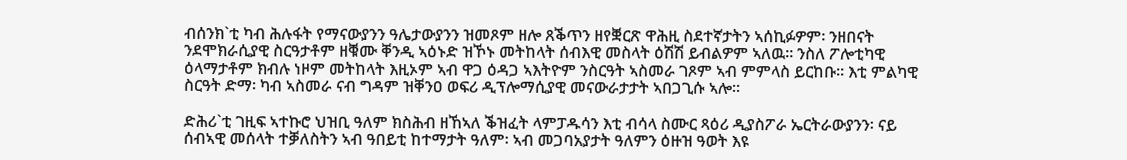ብሰንክ`ቲ ካብ ሕሉፋት የማናውያንን ዓሌታውያንን ዝመጾም ዘሎ ጸቕጥን ዘየቛርጽ ዋሕዚ ስደተኛታትን ኣሰኪፉዎም፡ ንዘበናት ንደሞክራሲያዊ ስርዓታቶም ዘቑሙ ቐንዲ ኣዕኑድ ዝኾኑ መትከላት ሰብእዊ መስላት ዕሽሽ ይብልዎም ኣለዉ። ንስለ ፖሎቲካዊ ዕላማታቶም ክብሉ ነዞም መትከላት እዚኦም ኣብ ዋጋ ዕዳጋ ኣእትዮም ንስርዓት ኣስመራ ገጾም ኣብ ምምላስ ይርከቡ። እቲ ምልካዊ ስርዓት ድማ፡ ካብ ኣስመራ ናብ ግዳም ዝቐንዐ ወፍሪ ዲፕሎማሲያዊ መናውራታታት ኣበጋጊሱ ኣሎ።

ድሕሪ`ቲ ገዚፍ ኣተኩሮ ህዝቢ ዓለም ክስሕብ ዘኸኣለ ቕዝፈት ላምፓዱሳን እቲ ብሳላ ስሙር ጻዕሪ ዲያስፖራ ኤርትራውያንን፡ ናይ ሰብኣዊ መሰላት ተቓለስትን ኣብ ዓበይቲ ከተማታት ዓለም፡ ኣብ መጋባአያታት ዓለምን ዕዙዝ ዓወት እዩ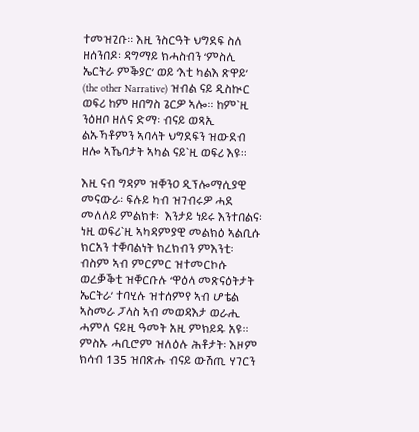ተመዝጊቡ። እዚ ንስርዓት ህግደፍ ስለ ዘሰንበዶ፡ ዳግማይ ክሓስብን ‘ምስሊ ኤርትራ ምቕያር’ ወይ ‘እቲ ካልእ ጽዋይ’ (the other Narrative) ዝብል ናይ ዲስኲር ወፍሪ ከም ዘበግስ ጌርዎ ኣሎ። ከም`ዚ ንዕዘቦ ዘለና ድማ፡ ብናይ ወጻኢ ልኡኻቶምን ኣባላት ህግደፍን ዝውደብ ዘሎ ኣኼባታት ኣካል ናይ`ዚ ወፍሪ እዩ።

እዚ ናብ ግዳም ዝቐንዐ ዲፕሎማሲያዊ መናውራ፡ ፍሉይ ካብ ዝገብሩዎ ሓደ መለለይ ምልክቱ፡  እንታይ ነይሩ እንተበልና፡ ነዚ ወፍሪ`ዚ ኣካዳምያዊ መልክዕ ኣልቢሱ ክርአን ተቐባልነት ክረክብን ምእንቲ፡ ብስም ኣብ ምርምር ዝተመርኮሱ ወረቓቕቲ ዝቐርቡሉ ‘ዋዕላ መጽናዕትታት ኤርትራ’ ተባሂሉ ዝተሰምየ ኣብ ሆቴል ኣስመራ ፓላስ ኣብ መወዳእታ ወራሒ ሓምለ ናይዚ ዓመት አዚ ምክይዱ አዩ። ምስኡ ሓቢሮም ዝለዕሉ ሕቶታት፡ እዞም ክሳብ 135 ዝበጽሑ ብናይ ውሽጢ ሃገርን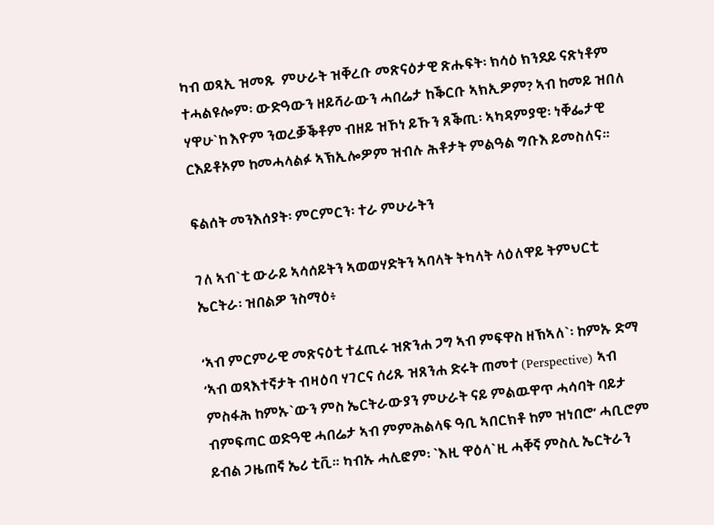ካብ ወጻኢ ዝመጹ  ምሁራት ዝቐረቡ መጽናዕታዊ ጽሑፍት፡ ክሳዕ ክንደይ ናጽነቶም ተሓልዩሎም፡ ውድዓውን ዘይሻራውን ሓበሬታ ከቕርቡ ኣክኢዎም? ኣብ ከመይ ዝበለ ሃዋሁ`ከ እዮም ንወረቓቕቶም ብዘይ ዝኾነ ይኹን ጸቕጢ፡ ኣካዳምያዊ፡ ነቐፌታዊ  ርእይቶኦም ከመሓላልፉ ኣኽኢሎዎም ዝብሉ ሕቶታት ምልዓል ግቡእ ይመስለና።

ፍልሰት መንእሰያት፡ ምርምርን፡ ተራ ምሁራትን

ገለ ኣብ`ቲ ውራይ ኣሳሰይትን ኣወወሃድትን ኣባላት ትካላት ላዕለዋይ ትምህርቲ ኤርትራ፡ ዝበልዎ ንስማዕ፥

‘ኣብ ምርምራዊ መጽናዕቲ ተፈጢሩ ዝጽንሐ ጋግ ኣብ ምፍዋስ ዘኽኣለ`፡ ከምኡ ድማ  ‘ኣብ ወጻእተኛታት ብዛዕባ ሃገርና ሰሪጹ ዝጸንሐ ድሩት ጠመተ (Perspective) ኣብ ምስፋሕ ከምኡ`ውን ምስ ኤርትራውያን ምሁራት ናይ ምልዉዋጥ ሓሳባት ባይታ ብምፍጣር ወድዓዊ ሓበሬታ ኣብ ምምሕልላፍ ዓቢ ኣበርክቶ ከም ዝነበሮ’ ሓቢሮም ይብል ጋዜጠኛ ኤሪ ቲቪ። ካብኡ ሓሊፎም፡ `እዚ ዋዕላ`ዚ ሓቐኛ ምስሊ ኤርትራን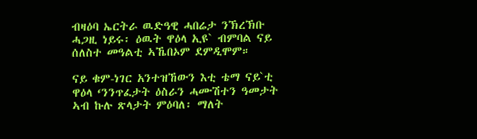ብዛዕባ ኤርትራ ዉድዓዊ ሓበሬታ ንኽረኽቡ ሓጋዚ ነይሩ፡ ዕዉት ዋዕላ ኢዩ` ብምባል ናይ ሰለስተ መዓልቲ ኣኼበኦም ደምዲሞም።

ናይ ቁም-ነገር አንተዝኸውን እቲ ቴማ ናይ`ቲ ዋዕላ ‘ንንጥፈታት ዕስራን ሓሙሽተን ዓመታት ኣብ ኩሉ ጽላታት ምዕባለ፡ ማለት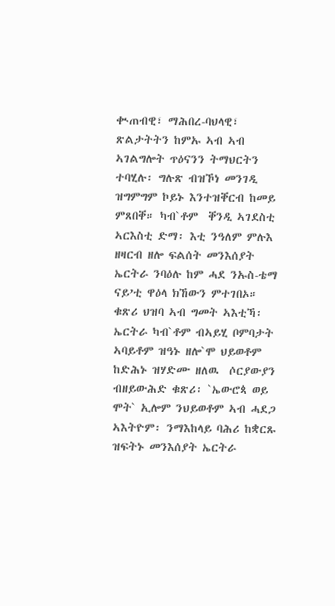ቊጠብዊ፣ ማሕበረ-ባህላዊ፣ ጽልታትትን ከምኡ ኣብ ኣብ ኣገልግሎት ጥዕናንን ትማህርትን ተባሂሉ፡ ግሉጽ ብዝኾነ መንገዲ ዝግምግም ኮይኑ እንተዝቐርብ ከመይ ምጸበቐ። ካብ`ቶም  ቐንዲ ኣገደስቲ ኣርእስቲ ድማ፡ እቲ ንዓለም ምሉእ ዘዛርብ ዘሎ ፍልሰት መንእሰያት ኤርትራ ንባዕሉ ከም ሓደ ንኡስ-ቴማ ናይ’ቲ ዋዕላ ክኸውን ምተገበኦ። ቁጽሪ ህዝባ ኣብ ግመት ኣእቲኻ፡ ኤርትራ ካብ`ቶም ብኣይሂ ቦምባታት ኣባይቶም ዝዓኑ ዘሎ`ሞ ህይወቶም ከድሕኑ ዝሃድሙ ዘለዉ  ሶርያውያን ብዘይውሕድ ቁጽሪ፡ `ኤውሮጳ ወይ ሞት` ኢሎም ንህይወቶም ኣብ ሓደጋ ኣእትዮም፡ ንማእከላይ ባሕሪ ከቋርጹ ዝፍትኑ መንእሰያት ኤርትራ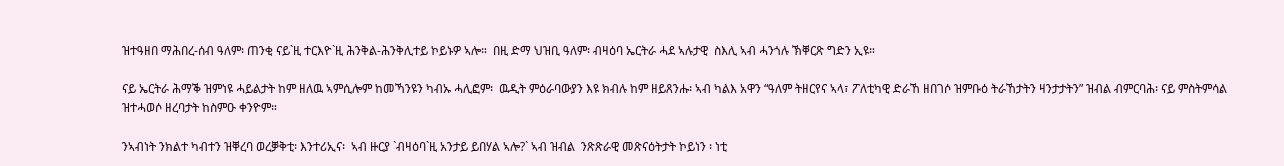ዝተዓዘበ ማሕበረ-ሰብ ዓለም፡ ጠንቂ ናይ`ዚ ተርእዮ`ዚ ሕንቅል-ሕንቅሊተይ ኮይኑዎ ኣሎ።  በዚ ድማ ህዝቢ ዓለም፡ ብዛዕባ ኤርትራ ሓደ ኣሉታዊ  ስእሊ ኣብ ሓንጎሉ ኽቐርጽ ግድን ኢዩ።

ናይ ኤርትራ ሕማቕ ዝምነዩ ሓይልታት ከም ዘለዉ ኣምሲሎም ከመኻንዩን ካብኡ ሓሊፎም፡  ዉዲት ምዕራባውያን እዩ ክብሉ ከም ዘይጸንሑ፡ ኣብ ካልእ አዋን “ዓለም ትዘርየና ኣላ፣ ፖለቲካዊ ድራኸ ዘበገሶ ዝምቡዕ ትራኸታትን ዛንታታትን” ዝብል ብምርባሕ፡ ናይ ምስትምሳል ዝተሓወሶ ዘረባታት ከስምዑ ቀንዮም።

ንኣብነት ንክልተ ካብተን ዝቐረባ ወረቓቅቲ፡ እንተሪኢና፡  ኣብ ዙርያ `ብዛዕባ`ዚ አንታይ ይበሃል ኣሎ?` ኣብ ዝብል  ንጽጽራዊ መጽናዕትታት ኮይነን ፡ ነቲ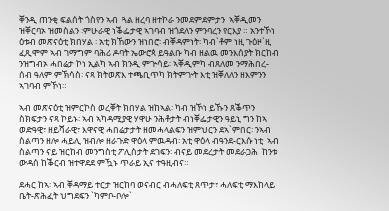ቐንዲ ጠንቂ ፍልሰት ጎስየን ኣብ  ጓል ዘረባ ዘተኮራ ንመደምደምታን  ኣቐዲመን ዝቐርባኦ ዝመስልን ፡ምሁራዊ ነቕፌታዊ ኣገባብ ዝጎደለን ምንባረን የርእያ ። አንተኾነ ዕቱብ መጽናዕቲ ክበሃል ፡ አቲ ክኸውን ዝነበሮ፡ ብቐዳምነት፡ ካብ`ቶም ነዚ ጉዕዞ`ዚ ፈጺሞም ኣብ ገማግም ባሕሪ ዶባት ኤውሮጳ ይዓልቡ ካብ ዘልዉ መንእሰያት ክርከብ ንዝግብኦ ሓበሬታ ኮነ ኢልካ ኣብ ክንዲ ምጕሳይ፡ ኣቐዲምካ ብጸለመ ንማሕበረ-ሰብ ዓለም ምኽሳስ፡ ናጻ ክትወጽእ ተጫቢጥካ ክትምጒት እቲ ዝቐለለን ዘእምንን ኣገባብ ምኾነ።

ኣብ መጽናዕቲ ዝምርኮስ ወረቐት ክበሃል ዝከኣል፡ ካብ ዝኾነ ይኹን ጸቕጥን ስክፍታን ናጻ ኮይኑ፡ ኣብ ኣካዳሚያዊ ሃዋሁ ንሕቶታት ብነቐፌታዊን ዓይኒ ግን ከኣ ወድዓዊ፣ ዘይሻራዊ፣ እዋናዊ ሓበሬታታት ዘመሓላልፍን ዝምህርን ደኣ`ምበር፡ ንኣብ ስልጣን ዘሎ ሓይሊ ዝብሎ ዘራጉድ ዋዕላ ምዉዳብ፡ አቲ ዋዕላ ብዓንደ-ርእሱ ነቲ  ኣብ ስልጣን ናይ ዝርከብ መንግስቲ ፖሊስታት ደገፍን፡ ብናይ መደረታት መደራጋሕ  ከንቱ ውዳሰ ከቕርብ ዝተዋደደ ምዃኑ ጥራይ ኢና ተዓዚብና።

ደሓር ከኣ፡ ኣብ ቐዳማይ ተርታ ዝርከባ ወናብር ብሓለፍቲ ጸጥታ፣ ሓለፍቲ ማእከላይ ቤት-ጽሕፈት ህግደፍን `ካምቦ-ቦሎ`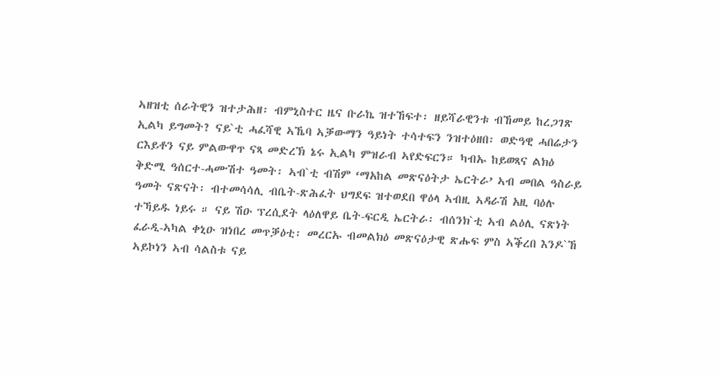ኣዘዝቲ ሰራትዊን ዝተታሕዘ፡ ብምኒስተር ዜና ቡራኬ ዝተኸፍተ፡ ዘይሻራዊንቱ ብኸመይ ከረጋገጽ ኢልካ ይግመት? ናይ`ቲ ሓፈሻዊ ኣኼባ ኣቓውማን ዓይነት ተሳተፍን ንዝተዕዘበ፡ ወድዓዊ ሓበሬታን ርእይቶን ናይ ምልውዋጥ ናጻ መድረኽ ኔሩ ኢልካ ምዝራብ ኣየድፍርን። ካብኡ ከይወጻና ልክዕ ቅድሚ ዓሰርተ-ሓሙሽተ ዓመት፡ ኣብ`ቲ ብሽም ‘ማአከል መጽናዕትታ ኤርትራ’ ኣብ መበል ዓስራይ ዓመት ናጽናት፡ ብተመሳሳሊ ብቤት-ጽሕፈት ህግደፍ ዝተወደበ ዋዕላ ኣብዚ ኣዳራሽ አዚ ባዕሉ ተኻይዱ ነይሩ ። ናይ ሽዑ ፕረሲደት ላዕለዋይ ቤት-ፍርዲ ኤርትራ፡ ብሰንክ`ቲ ኣብ ልዕሊ ናጽነት ፈራዲ-ኣካል ቀኒዑ ዝነበረ መጥቓዕቲ፡ መረርኡ ብመልክዕ መጽናዕታዊ ጽሑፍ ምስ ኣቕረበ እንዶ`ኸ ኣይኮነን ኣብ ሳልስቱ ናይ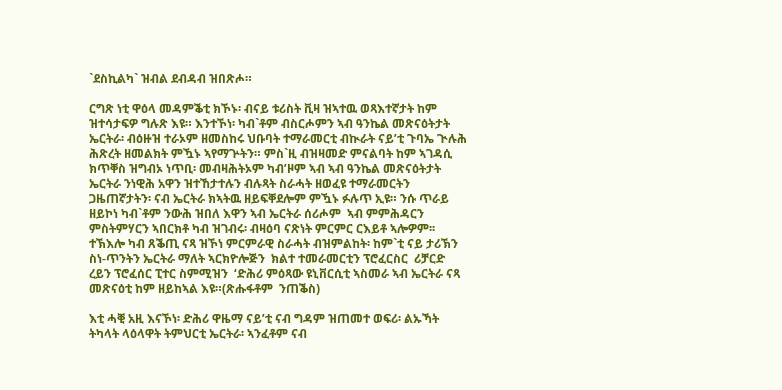`ደስኪልካ` ዝብል ደብዳብ ዝበጽሖ።

ርግጽ ነቲ ዋዕላ መዳምቕቲ ክኾኑ፡ ብናይ ቱሪስት ቪዛ ዝኣተዉ ወጻእተኛታት ከም ዝተሳታፍዎ ግሉጽ እዩ። እንተኾነ፡ ካብ`ቶም ብስርሖምን ኣብ ዓንኬል መጽናዕትታት ኤርትራ፡ ብዕዙዝ ተራኦም ዘመስከሩ ህቡባት ተማራመርቲ ብኲራት ናይ’ቲ ጉባኤ ጒሉሕ ሕጽረት ዘመልክት ምዃኑ ኣየማጕትን። ምስ`ዚ ብዝዛመድ ምናልባት ከም ኣገዳሲ ክጥቐስ ዝግብኦ ነጥቢ፡ መብዛሕትኦም ካብ’ዞም ኣብ ኣብ ዓንኬል መጽናዕትታት ኤርትራ ንነዊሕ አዋን ዝተኸታተሉን ብሉጻት ስራሓት ዘወፈዩ ተማራመርትን ጋዜጠኛታትን፡ ናብ ኤርትራ ክኣትዉ ዘይፍቐደሎም ምዃኑ ፉሉጥ ኢዩ። ንሱ ጥራይ ዘይኮነ ካብ`ቶም ንውሕ ዝበለ እዋን ኣብ ኤርትራ ሰሪሖም  ኣብ ምምሕዳርን ምስትምሃርን ኣበርክቶ ካብ ዝገብሩ፡ ብዛዕባ ናጽነት ምርምር ርእይቶ ኣሎዎም፡፡ ተኽእሎ ካብ ጸቕጢ ናጻ ዝኾነ ምርምራዊ ስራሓት ብዝምልከት፡ ከም`ቲ ናይ ታሪኽን ስነ-ጥንትን ኤርትራ ማለት ኣርክዮሎጅን  ክልተ ተመራመርቲን ፕሮፈርስር  ሪቻርድ ረይን ፕሮፈሰር ፒተር ስምሚዝን  ‘ድሕሪ ምዕጻው ዩኒቨርሲቲ ኣስመራ ኣብ ኤርትራ ናጻ መጽናዕቲ ከም ዘይከኣል እዩ።(ጽሑፋቶም  ንጠቕስ)

እቲ ሓቒ አዚ እናኾነ፡ ድሕሪ ዋዜማ ናይ’ቲ ናብ ግዳም ዝጠመተ ወፍሪ፡ ልኡኻት ትካላት ላዕላዋት ትምህርቲ ኤርትራ፡ ኣንፈቶም ናብ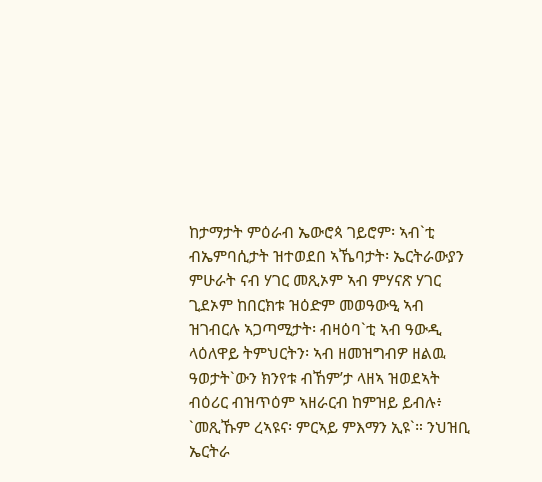ከታማታት ምዕራብ ኤውሮጳ ገይሮም፡ ኣብ`ቲ ብኤምባሲታት ዝተወደበ ኣኼባታት፡ ኤርትራውያን ምሁራት ናብ ሃገር መጺኦም ኣብ ምሃናጽ ሃገር ጊደኦም ከበርክቱ ዝዕድም መወዓውዒ ኣብ ዝገብርሉ ኣጋጣሚታት፡ ብዛዕባ`ቲ ኣብ ዓውዲ ላዕለዋይ ትምህርትን፡ ኣብ ዘመዝግብዎ ዘልዉ ዓወታት`ውን ክንየቱ ብኸም’ታ ላዘኣ ዝወደኣት ብዕሪር ብዝጥዕም ኣዘራርብ ከምዝይ ይብሉ፥ `መጺኹም ረኣዩና፡ ምርኣይ ምእማን ኢዩ`። ንህዝቢ ኤርትራ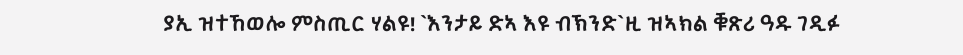ያኢ ዝተኸወሎ ምስጢር ሃልዩ! `እንታይ ድኣ እዩ ብኽንድ`ዚ ዝኣክል ቑጽሪ ዓዱ ገዲፉ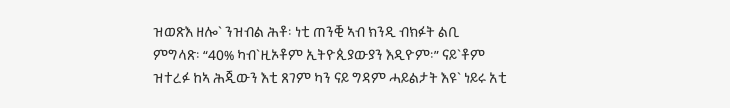ዝወጽእ ዘሎ` ንዝብል ሕቶ፡ ነቲ ጠንቒ ኣብ ክንዲ ብክፉት ልቢ ምግላጽ፡ “40% ካብ`ዚኦቶም ኢትዮጲያውያን እዲዮም፡” ናይ`ቶም ዝተረፉ ከኣ ሕጂውን እቲ ጸገም ካን ናይ ግዳም ሓይልታት እዩ` ነይሩ አቲ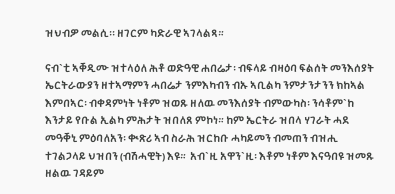ዝህብዎ መልሲ፡፡ ዘገርም ካድራዊ ኣገላልጻ።

ናብ`ቲ ኣቐዲሙ ዝተላዕለ ሕቶ ወድዓዊ ሐበሬታ፡ ብፍላይ ብዛዕባ ፍልሰት መንእሰያት ኤርትራውያን ዘተኣማምን ሓበሬታ ንምእካብን ብኡ ኣቢልካ ንምታንታንን ክከኣል እምበኣር፡ ብቀዳምነት ነቶም ዝወጹ ዘለዉ መንእሰያት ብምውካስ፡ ንሳቶም`ከ እንታይ የቡል ኢልካ ምሕታት ዝበለጸ ምኮነ። ከም ኤርትራ ዝበላ ሃገራት ሓደ መዓቐኒ ምዕባለአን፡ ቊጽሪ ኣብ ስራሕ ዝርከቡ ሓካይመን ብመጠን ብዝሒ ተገልጋላይ ህዝበን (ብሽሓዊት) እዩ።  አብ`ዚ አዋን`ዚ፡ እቶም ነቶም እናዓበዩ ዝመጹ ዘልዉ ገዳይም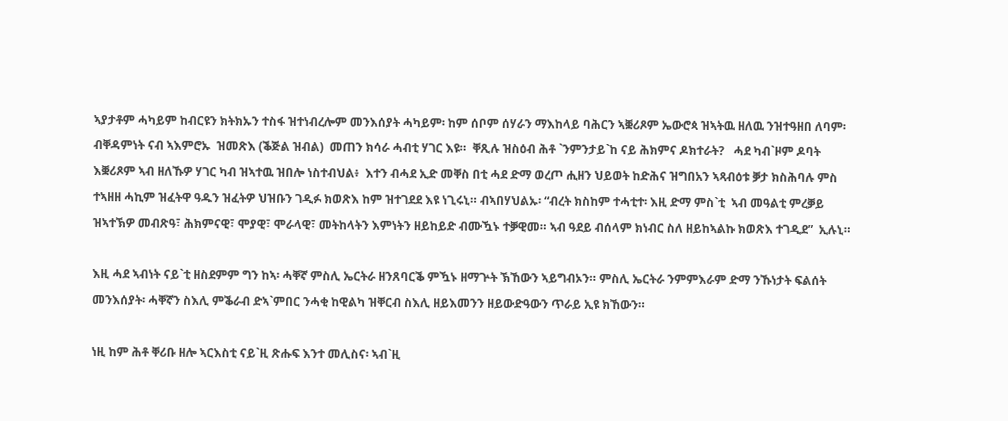ኣያታቶም ሓካይም ከብርዩን ክትክኡን ተስፋ ዝተነብረሎም መንእሰያት ሓካይም፡ ከም ሰቦም ሰሃራን ማእከላይ ባሕርን ኣቛሪጾም ኤውሮጳ ዝኣትዉ ዘለዉ ንዝተዓዘበ ለባም፡ ብቐዳምነት ናብ ኣእምሮኡ  ዝመጽእ (ቕጅል ዝብል)  መጠን ክሳራ ሓብቲ ሃገር እዩ።  ቐጺሉ ዝስዕብ ሕቶ `ንምንታይ`ከ ናይ ሕክምና ዶክተራት?   ሓደ ካብ`ዞም ዶባት እቛሪጾም ኣብ ዘለኹዎ ሃገር ካብ ዝኣተዉ ዝበሎ ነስተብህል፥  እተን ብሓደ ኢድ መቐስ በቲ ሓደ ድማ ወረጦ ሒዘን ህይወት ከድሕና ዝግበአን ኣጻብዕቱ ቓታ ክስሕባሉ ምስ ተኣዘዘ ሓኪም ዝፈትዋ ዓዱን ዝፈትዎ ህዝቡን ገዲፉ ክወጽእ ከም ዝተገደደ እዩ ነጊሩኒ። ብኣበሃህልኡ፡ “ብረት ክስከም ተሓቲተ፡ እዚ ድማ ምስ`ቲ  ኣብ መዓልቲ ምረቓይ ዝኣተኽዎ መብጽዓ፣ ሕክምናዊ፣ ሞያዊ፣ ሞራላዊ፣ መትከላትን እምነትን ዘይከይድ ብሙዃኑ ተቓዊመ። ኣብ ዓደይ ብሰላም ክነብር ስለ ዘይከኣልኩ ክወጽእ ተገዲደ”  ኢሉኒ።

እዚ ሓደ ኣብነት ናይ`ቲ ዘስደምም ግን ከኣ፡ ሓቐኛ ምስሊ ኤርትራ ዘንጸባርቕ ምዃኑ ዘማጕት ኽኸውን ኣይግብኦን። ምስሊ ኤርትራ ንምምእራም ድማ ንኹነታት ፍልሰት መንእሰያት፡ ሓቐኛን ስእሊ ምቕራብ ድኣ`ምበር ንሓቂ ከዊልካ ዝቐርብ ስእሊ ዘይእመንን ዘይውድዓውን ጥራይ ኢዩ ክኸውን።

ነዚ ከም ሕቶ ቐሪቡ ዘሎ ኣርእስቲ ናይ`ዚ ጽሑፍ እንተ መሊስና፡ ኣብ`ዚ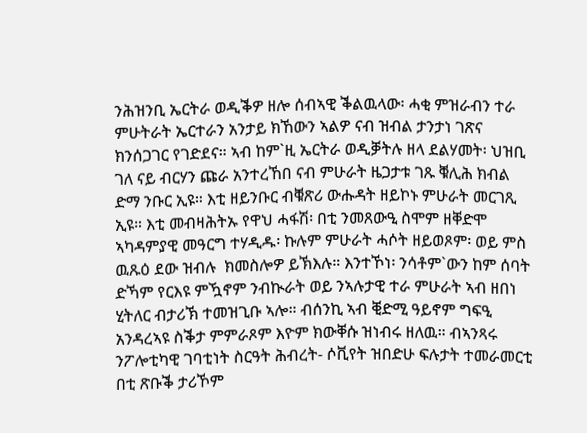ንሕዝንቢ ኤርትራ ወዲቕዎ ዘሎ ሰብኣዊ ቕልዉላው፡ ሓቂ ምዝራብን ተራ ምሁትራት ኤርተራን አንታይ ክኸውን ኣልዎ ናብ ዝብል ታንታነ ገጽና ክንሰጋገር የገድደና። ኣብ ከም`ዚ ኤርትራ ወዲቓትሉ ዘላ ደልሃመት፡ ህዝቢ ገለ ናይ ብርሃን ጩራ አንተረኸበ ናብ ምሁራት ዜጋታቱ ገጹ ቑሊሕ ክብል ድማ ንቡር ኢዩ። እቲ ዘይንቡር ብቑጽሪ ውሑዳት ዘይኮኑ ምሁራት መርገጺ ኢዩ። እቲ መብዛሕትኡ የዋህ ሓፋሽ፡ በቲ ንመጸውዒ ስሞም ዘቐድሞ ኣካዳምያዊ መዓርግ ተሃዲዱ፡ ኩሉም ምሁራት ሓሶት ዘይወጾም፡ ወይ ምስ ዉጹዕ ደው ዝብሉ  ክመስሎዎ ይኽእሉ። እንተኾነ፡ ንሳቶም`ውን ከም ሰባት ድኻም የርእዩ ምዃኖም ንብኲራት ወይ ንኣሉታዊ ተራ ምሁራት ኣብ ዘበነ ሂትለር ብታሪኽ ተመዝጊቡ ኣሎ። ብሰንኪ ኣብ ቒድሚ ዓይኖም ግፍዒ አንዳረኣዩ ስቕታ ምምራጾም እዮም ክውቐሱ ዝነብሩ ዘለዉ። ብኣንጻሩ ንፖሎቲካዊ ገባቲነት ስርዓት ሕብረት- ሶቪየት ዝበድሁ ፍሉታት ተመራመርቲ በቲ ጽቡቕ ታሪኾም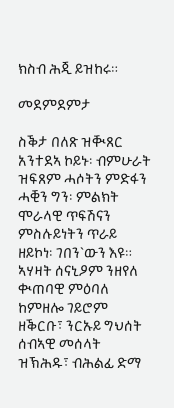ክስብ ሕጂ ይዝከሩ።

መደምደምታ

ስቕታ በለጽ ዝቚጸር አንተደኣ ኮይኑ፡ ብምሁራት ዝፍጸም ሓሶትን ምድፋን ሓቒን ግን፡ ምልክት ሞራላዊ ጥፍሽናን ምስሉይነትን ጥራይ ዘይኮነ፡ ገበን`ውን እዩ። ኣሃዛት ሰናኒዖም ንዘየለ  ቊጠባዊ ምዕባለ ከምዘሎ ገይሮም ዘቕርቡ፣ ንርኡይ ግህሰት ሰብኣዊ መሰላት ዝኽሕዱ፣ ብሕልፊ ድማ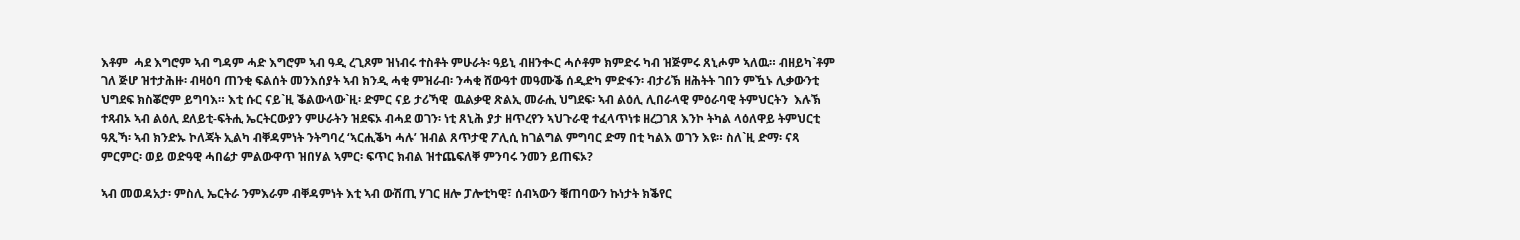እቶም  ሓደ እግሮም ኣብ ግዳም ሓድ እግሮም ኣብ ዓዲ ረጊጾም ዝነብሩ ተስቶት ምሁራት፡ ዓይኒ ብዘንቊር ሓሶቶም ክምድሩ ካብ ዝጅምሩ ጸኒሖም ኣለዉ። ብዘይካ`ቶም ገለ ጅሆ ዝተታሕዙ፡ ብዛዕባ ጠንቂ ፍልሰት መንእሰያት ኣብ ክንዲ ሓቂ ምዝራብ፡ ንሓቂ ሸውዓተ መዓሙቕ ሰዲድካ ምድፋን፡ ብታሪኽ ዘሕትት ገበን ምዃኑ ሊቃውንቲ ህግደፍ ክስቖሮም ይግባእ። እቲ ሱር ናይ`ዚ ቕልውላው`ዚ፡ ድምር ናይ ታሪኻዊ  ዉልቃዊ ጽልኢ መራሒ ህግደፍ፡ ኣብ ልዕሊ ሊበራላዊ ምዕራባዊ ትምህርትን  እሉኽ ተጻብኦ ኣብ ልዕሊ ደለይቲ-ፍትሒ ኤርትርውያን ምሁራትን ዝደፍኦ ብሓደ ወገን፡ ነቲ ጸኒሕ ያታ ዘጥረየን ኣህጉራዊ ተፈላጥነቱ ዘረጋገጸ እንኮ ትካል ላዕለዋይ ትምህርቲ ዓጺኻ፡ ኣብ ክንድኡ ኮለጃት ኢልካ ብቐዳምነት ንትግባረ ‘ኣርሒቕካ ሓሉ’ ዝብል ጸጥታዊ ፖሊሲ ከገልግል ምግባር ድማ በቲ ካልእ ወገን እዩ። ስለ`ዚ ድማ፡ ናጻ ምርምር፡ ወይ ወድዓዊ ሓበሬታ ምልውዋጥ ዝበሃል ኣምር፡ ፍጥር ክብል ዝተጨፍለቐ ምንባሩ ንመን ይጠፍኦ?

ኣብ መወዳአታ፡ ምስሊ ኤርትራ ንምእራም ብቐዳምነት እቲ ኣብ ውሽጢ ሃገር ዘሎ ፓሎቲካዊ፣ ሰብኣውን ቑጠባውን ኩነታት ክቕየር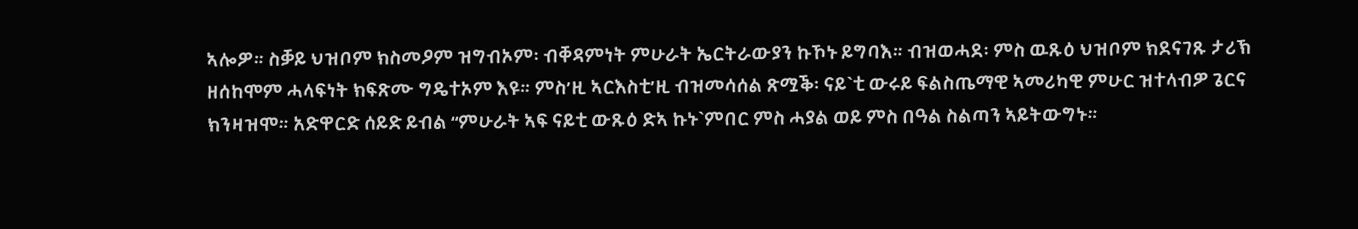ኣሎዎ። ስቓይ ህዝቦም ክስመዖም ዝግብኦም፡ ብቐዳምነት ምሁራት ኤርትራውያን ኩኾኑ ይግባእ። ብዝወሓደ፡ ምስ ዉጹዕ ህዝቦም ክደናገጹ ታሪኽ ዘሰከሞም ሓላፍነት ክፍጽሙ ግዴተኦም እዩ። ምስ’ዚ ኣርእስቲ’ዚ ብዝመሳሰል ጽሟቕ፡ ናይ`ቲ ውሩይ ፍልስጤማዊ ኣመሪካዊ ምሁር ዝተላብዎ ጌርና ክንዛዝሞ። አድዋርድ ሰይድ ይብል “ምሁራት ኣፍ ናይቲ ውጹዕ ድኣ ኩኑ`ምበር ምስ ሓያል ወይ ምስ በዓል ስልጣን ኣይትውግኑ።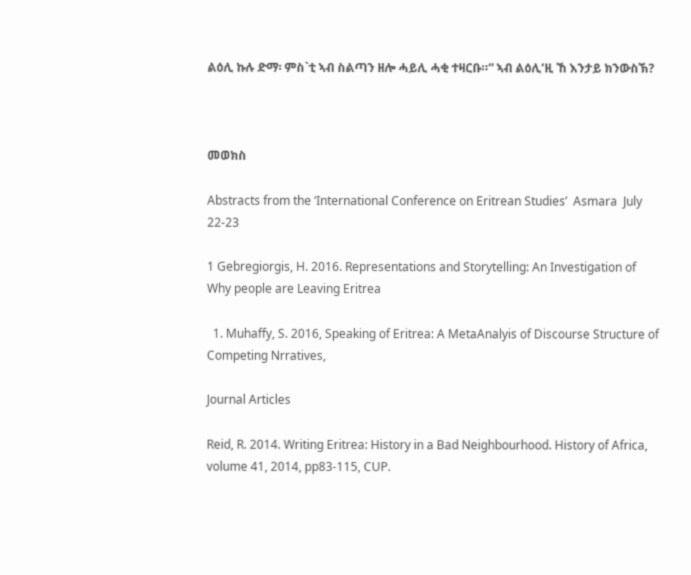ልዕሊ ኩሉ ድማ፡ ምስ`ቲ ኣብ ስልጣን ዘሎ ሓይሊ ሓቂ ተዛርቡ።” ኣብ ልዕሊ’ዚ ኸ እንታይ ክንውስኽ?



መወክስ

Abstracts from the ‘International Conference on Eritrean Studies’  Asmara  July 22-23

1 Gebregiorgis, H. 2016. Representations and Storytelling: An Investigation of Why people are Leaving Eritrea

  1. Muhaffy, S. 2016, Speaking of Eritrea: A MetaAnalyis of Discourse Structure of Competing Nrratives,

Journal Articles

Reid, R. 2014. Writing Eritrea: History in a Bad Neighbourhood. History of Africa, volume 41, 2014, pp83-115, CUP.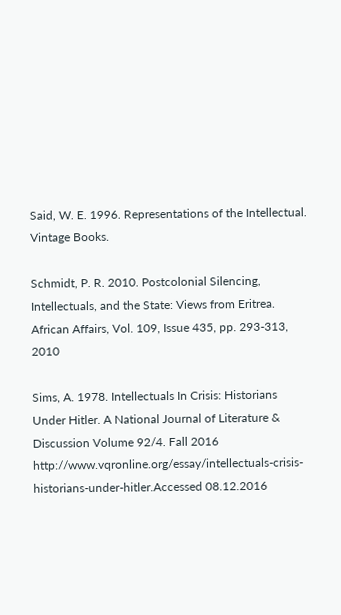Said, W. E. 1996. Representations of the Intellectual. Vintage Books.

Schmidt, P. R. 2010. Postcolonial Silencing, Intellectuals, and the State: Views from Eritrea. African Affairs, Vol. 109, Issue 435, pp. 293-313, 2010

Sims, A. 1978. Intellectuals In Crisis: Historians Under Hitler. A National Journal of Literature & Discussion Volume 92/4. Fall 2016 http://www.vqronline.org/essay/intellectuals-crisis-historians-under-hitler.Accessed 08.12.2016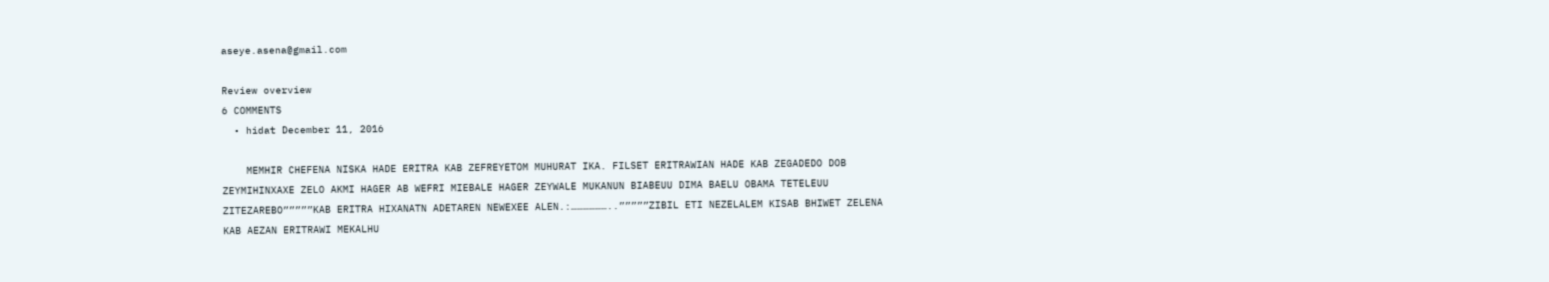aseye.asena@gmail.com

Review overview
6 COMMENTS
  • hidat December 11, 2016

    MEMHIR CHEFENA NISKA HADE ERITRA KAB ZEFREYETOM MUHURAT IKA. FILSET ERITRAWIAN HADE KAB ZEGADEDO DOB ZEYMIHINXAXE ZELO AKMI HAGER AB WEFRI MIEBALE HAGER ZEYWALE MUKANUN BIABEUU DIMA BAELU OBAMA TETELEUU ZITEZAREBO”””””KAB ERITRA HIXANATN ADETAREN NEWEXEE ALEN.:………………..”””””ZIBIL ETI NEZELALEM KISAB BHIWET ZELENA KAB AEZAN ERITRAWI MEKALHU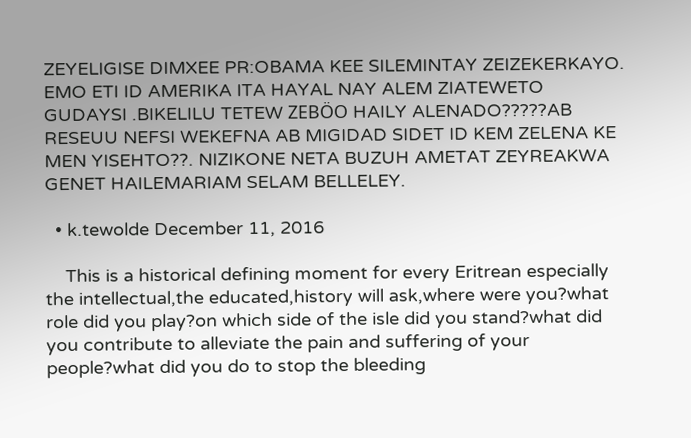ZEYELIGISE DIMXEE PR:OBAMA KEE SILEMINTAY ZEIZEKERKAYO. EMO ETI ID AMERIKA ITA HAYAL NAY ALEM ZIATEWETO GUDAYSI .BIKELILU TETEW ZEBÖO HAILY ALENADO?????AB RESEUU NEFSI WEKEFNA AB MIGIDAD SIDET ID KEM ZELENA KE MEN YISEHTO??. NIZIKONE NETA BUZUH AMETAT ZEYREAKWA GENET HAILEMARIAM SELAM BELLELEY.

  • k.tewolde December 11, 2016

    This is a historical defining moment for every Eritrean especially the intellectual,the educated,history will ask,where were you?what role did you play?on which side of the isle did you stand?what did you contribute to alleviate the pain and suffering of your people?what did you do to stop the bleeding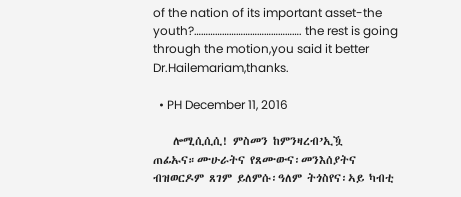of the nation of its important asset-the youth?………………………………………. the rest is going through the motion,you said it better Dr.Hailemariam,thanks.

  • PH December 11, 2016

    ሎሚሲሲሲ! ምስመን ከምንዛረብ’ኢዃ ጠፊኡና።ሙሁራትና የጸሙውና፡መንእሰያትና ብዝወርዶም ጸገም ይለምሱ፡ዓለም ትጎስየና፡ኣይ ካብቲ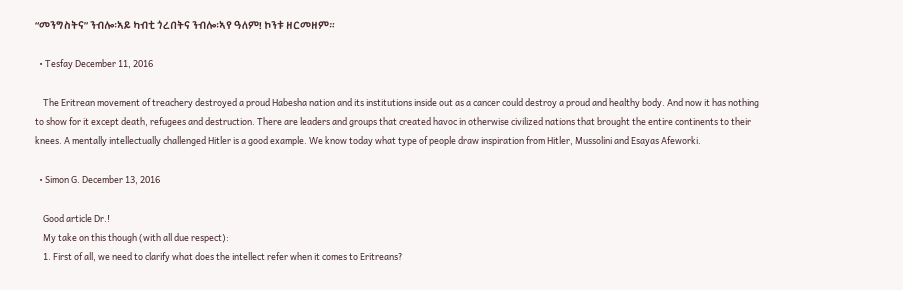“መንግስትና” ንብሎ፡ኣይ ካብቲ ጎረበትና ንብሎ፡ኣየ ዓለም! ኮንቱ ዘርመዘም።

  • Tesfay December 11, 2016

    The Eritrean movement of treachery destroyed a proud Habesha nation and its institutions inside out as a cancer could destroy a proud and healthy body. And now it has nothing to show for it except death, refugees and destruction. There are leaders and groups that created havoc in otherwise civilized nations that brought the entire continents to their knees. A mentally intellectually challenged Hitler is a good example. We know today what type of people draw inspiration from Hitler, Mussolini and Esayas Afeworki.

  • Simon G. December 13, 2016

    Good article Dr.!
    My take on this though (with all due respect):
    1. First of all, we need to clarify what does the intellect refer when it comes to Eritreans?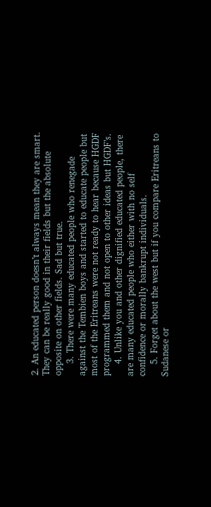2. An educated person doesn’t always mean they are smart. They can be really good in their fields but the absolute opposite on other fields. Sad but true.
    3. There were many educated people who renegade against the Tembien boys and started to educate people but most of the Eritreans were not ready to hear because HGDF programmed them and not open to other ideas but HGDF’s.
    4. Unlike you and other dignified educated people, there are many educated people who either with no self confidence or morally bankrupt individuals.
    5. Forget about the west but if you compare Eritreans to Sudanese or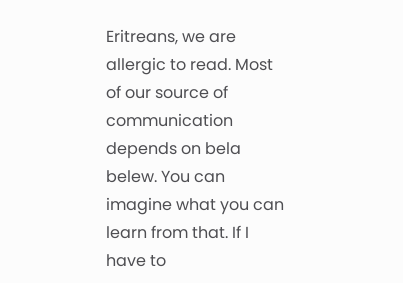Eritreans, we are allergic to read. Most of our source of communication depends on bela belew. You can imagine what you can learn from that. If I have to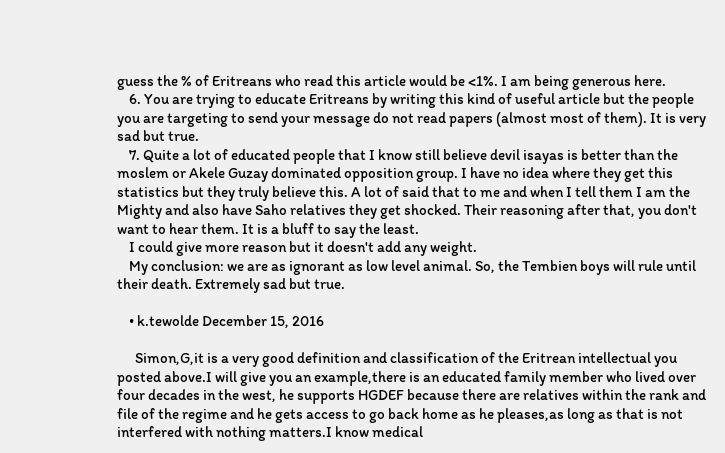guess the % of Eritreans who read this article would be <1%. I am being generous here.
    6. You are trying to educate Eritreans by writing this kind of useful article but the people you are targeting to send your message do not read papers (almost most of them). It is very sad but true.
    7. Quite a lot of educated people that I know still believe devil isayas is better than the moslem or Akele Guzay dominated opposition group. I have no idea where they get this statistics but they truly believe this. A lot of said that to me and when I tell them I am the Mighty and also have Saho relatives they get shocked. Their reasoning after that, you don't want to hear them. It is a bluff to say the least.
    I could give more reason but it doesn't add any weight.
    My conclusion: we are as ignorant as low level animal. So, the Tembien boys will rule until their death. Extremely sad but true.

    • k.tewolde December 15, 2016

      Simon,G,it is a very good definition and classification of the Eritrean intellectual you posted above.I will give you an example,there is an educated family member who lived over four decades in the west, he supports HGDEF because there are relatives within the rank and file of the regime and he gets access to go back home as he pleases,as long as that is not interfered with nothing matters.I know medical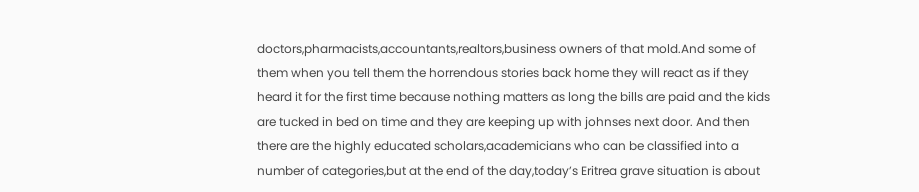doctors,pharmacists,accountants,realtors,business owners of that mold.And some of them when you tell them the horrendous stories back home they will react as if they heard it for the first time because nothing matters as long the bills are paid and the kids are tucked in bed on time and they are keeping up with johnses next door. And then there are the highly educated scholars,academicians who can be classified into a number of categories,but at the end of the day,today’s Eritrea grave situation is about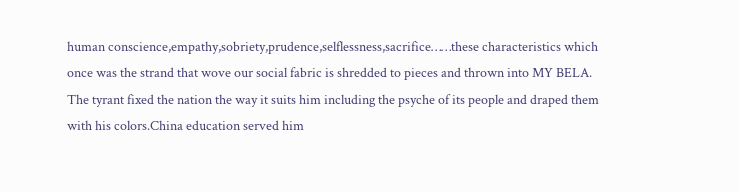human conscience,empathy,sobriety,prudence,selflessness,sacrifice……these characteristics which once was the strand that wove our social fabric is shredded to pieces and thrown into MY BELA. The tyrant fixed the nation the way it suits him including the psyche of its people and draped them with his colors.China education served him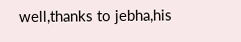well,thanks to jebha,his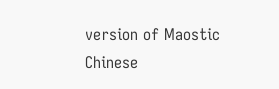version of Maostic Chinese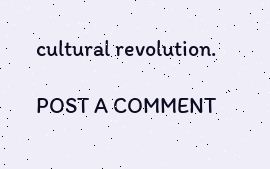cultural revolution.

POST A COMMENT